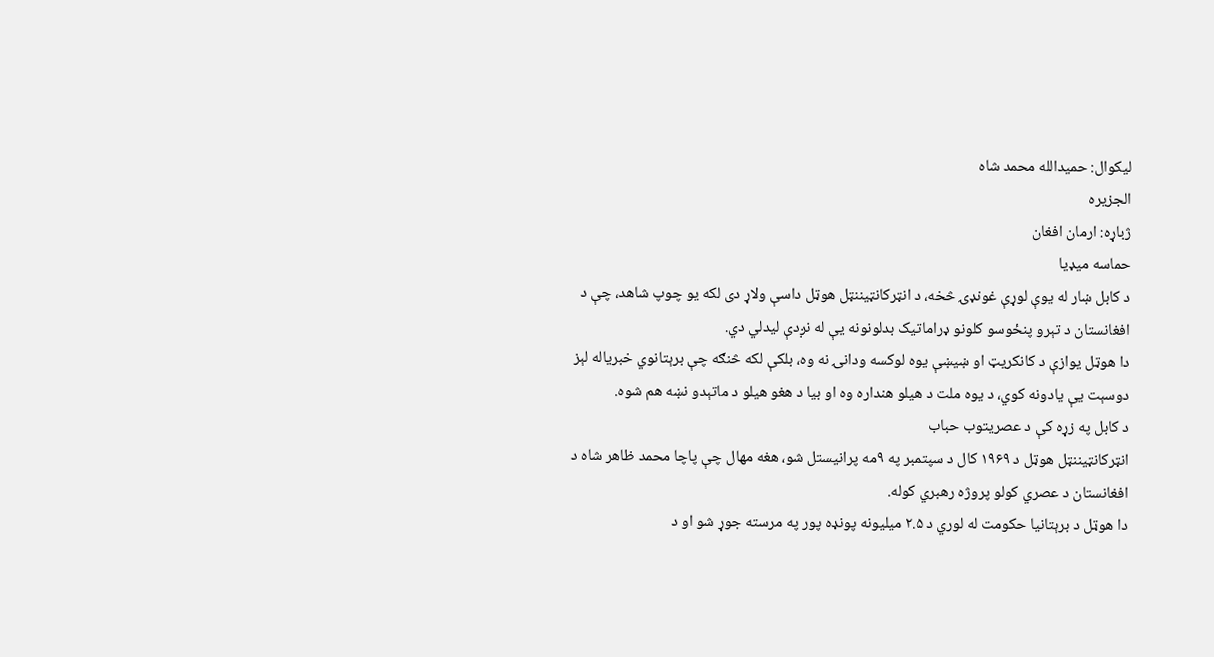لیکوال: حمیدالله محمد شاه
الجزیره
ژباړه: ارمان افغان
حماسه میډیا
د کابل ښار له یوې لوړې غونډۍ څخه، د انټرکانټیننټل هوټل داسې ولاړ دی لکه یو چوپ شاهد، چې د افغانستان د تېرو پنځوسو کلونو ډراماتیک بدلونونه یې له نږدې لیدلي دي.
دا هوټل یوازې د کانکریټ او ښیښې یوه لوکسه ودانۍ نه وه، بلکې لکه څنګه چې برېتانوي خبریاله لېز دوسېت یې یادونه کوي، د یوه ملت د هیلو هنداره وه او بیا د هغو هیلو د ماتېدو نښه هم شوه.
د کابل په زړه کې د عصریتوب حباب
انټرکانټیننټل هوټل د ۱۹۶۹ کال د سپتمبر په ۹مه پرانیستل شو، هغه مهال چې پاچا محمد ظاهر شاه د افغانستان د عصري کولو پروژه رهبري کوله.
دا هوټل د برېتانیا حکومت له لوري د ۲.۵ میلیونه پونډه پور په مرسته جوړ شو او د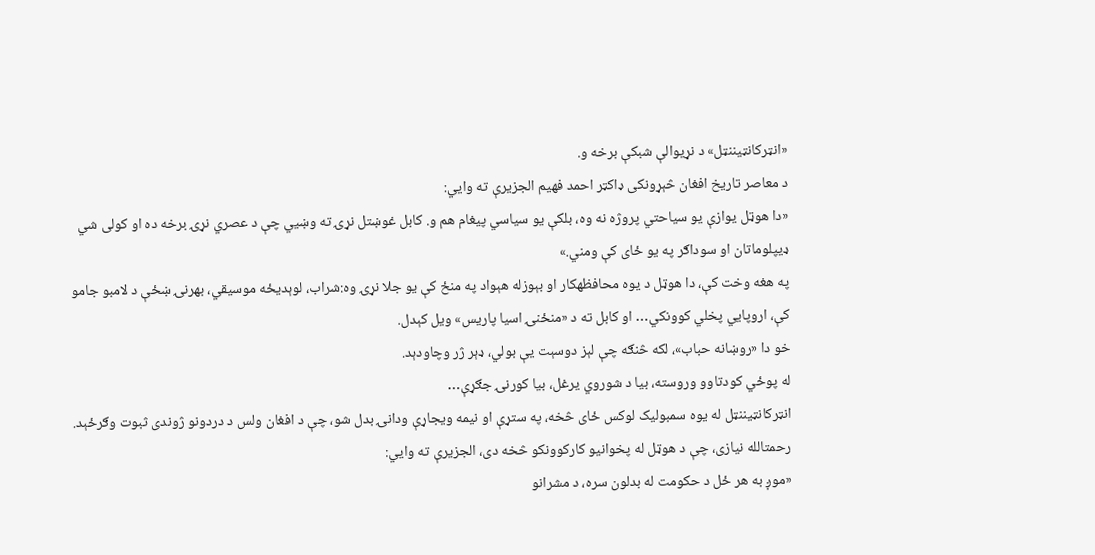«انټرکانټیننټل» د نړیوالې شبکې برخه و.
د معاصر تاریخ افغان څېړونکی ډاکټر احمد فهیم الجزیرې ته وایي:
«دا هوټل یوازې یو سیاحتي پروژه نه وه، بلکې یو سیاسي پیغام هم و. کابل غوښتل نړۍ ته وښيي چې د عصري نړۍ برخه ده او کولی شي ډیپلوماتان او سوداګر په یو ځای کې ومني.»
په هغه وخت کې، دا هوټل د یوه محافظهکار او بېوزله هېواد په منځ کې یو جلا نړۍ وه:شراب، لوېدیځه موسیقي، بهرنۍ ښځې د لامبو جامو کې، اروپایي پخلي کوونکي… او کابل ته د «منځنۍ اسیا پاریس» ویل کېدل.
خو دا «روښانه حباب»، لکه څنګه چې لېز دوسېت یې بولي، ډېر ژر وچاودېد.
له پوځي کودتاوو وروسته، بیا د شوروي یرغل، بیا کورنۍ جګړې…
انټرکانټیننټل له یوه سمبولیک لوکس ځای څخه، په ستړې او نیمه ویجاړې ودانۍ بدل شو، چې د افغان ولس د دردونو ژوندی ثبوت وګرځېد.
رحمتالله نیازی، چې د هوټل له پخوانیو کارکوونکو څخه دی، الجزیرې ته وایي:
«موږ به هر ځل د حکومت له بدلون سره، د مشرانو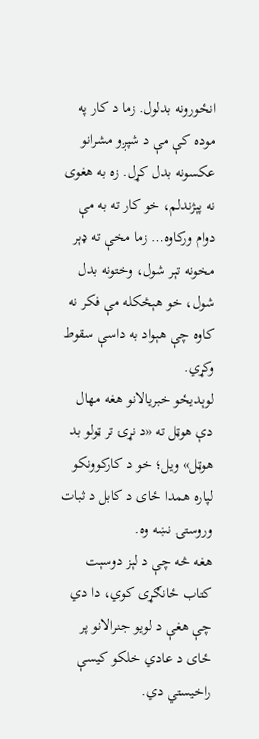انځورونه بدلول. زما د کار په موده کې مې د شپږو مشرانو عکسونه بدل کړل. زه به هغوی نه پېژندلم، خو کار ته به مې دوام ورکاوه… زما مخې ته ډېر مخونه تېر شول، وختونه بدل شول، خو هېڅکله مې فکر نه کاوه چې هېواد به داسې سقوط وکړي.
لوېدیځو خبریالانو هغه مهال دې هوټل ته «د نړۍ تر ټولو بد هوټل» ویل؛ خو د کارکوونکو لپاره همدا ځای د کابل د ثبات وروستۍ نښه وه.
هغه څه چې د لېز دوسېت کتاب ځانګړی کوي، دا دي چې هغې د لویو جنرالانو پر ځای د عادي خلکو کیسې راخیستي دي.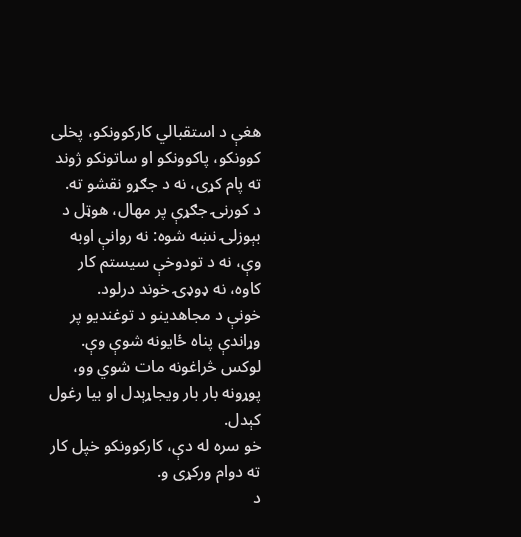هغې د استقبالي کارکوونکو، پخلی کوونکو، پاکوونکو او ساتونکو ژوند ته پام کړی، نه د جګړو نقشو ته.
د کورنۍ جګړې پر مهال، هوټل د بېوزلۍ نښه شوه: نه روانې اوبه وې، نه د تودوخې سیستم کار کاوه، نه ډوډۍ خوند درلود.
خونې د مجاهدینو د توغندیو پر وړاندې پناه ځایونه شوې وې.
لوکس څراغونه مات شوي وو، پوړونه بار بار ویجاړېدل او بیا رغول کېدل.
خو سره له دې، کارکوونکو خپل کار ته دوام ورکړی و.
د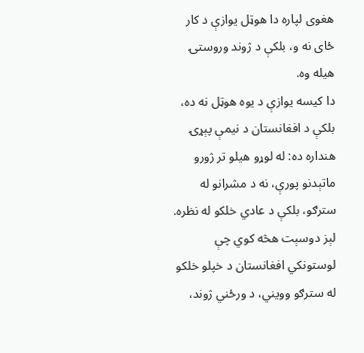هغوی لپاره دا هوټل یوازې د کار ځای نه و، بلکې د ژوند وروستۍ هیله وه.
دا کیسه یوازې د یوه هوټل نه ده، بلکې د افغانستان د نیمې پېړۍ هنداره ده: له لوړو هیلو تر ژورو ماتېدنو پورې، نه د مشرانو له سترګو، بلکې د عادي خلکو له نظره.
لېز دوسېت هڅه کوي چې لوستونکي افغانستان د خپلو خلکو له سترګو وویني، د ورځني ژوند،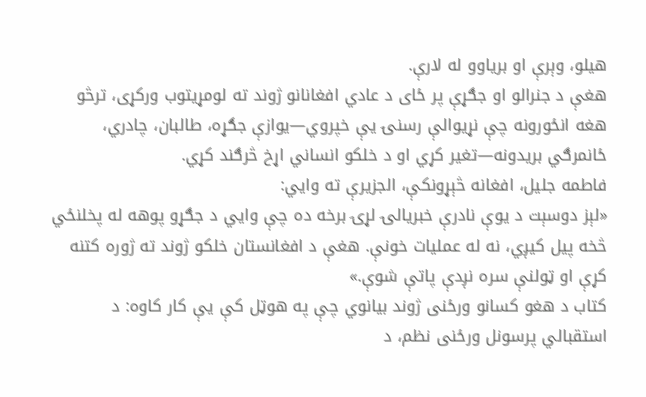هیلو، وېرې او بریاوو له لارې.
هغې د جنرالو او جګړې پر ځای د عادي افغانانو ژوند ته لومړیتوب ورکړی، ترڅو هغه انځورونه چې نړیوالې رسنۍ یې خپروي—یوازې جګړه، طالبان، چادري، ځانمرګي بریدونه—تغیر کړي او د خلکو انساني اړخ څرګند کړي.
فاطمه جلیل، افغانه څېړونکې، الجزیرې ته وايي:
«لېز دوسېت د یوې نادرې خبریالۍ لړۍ برخه ده چې وایي د جګړو پوهه له پخلنځي څخه پیل کیږي، نه له عملیات خونې. هغې د افغانستان خلکو ژوند ته ژوره کتنه کړې او ټولنې سره نږدې پاتې شوې.»
کتاب د هغو کسانو ورځنی ژوند بیانوي چې په هوټل کې یې کار کاوه: د استقبالي پرسونل ورځنی نظم، د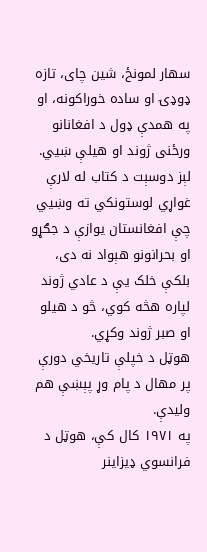سهار لمونځ، شین چای، تازه ډوډۍ او ساده خوراکونه، او په همدې ډول د افغانانو ورځنی ژوند او هیلې ښیي.
لېز دوسېت د کتاب له لارې غواړي لوستونکي ته وښيي چې افغانستان یوازې د جګړو او بحرانونو هېواد نه دی، بلکې خلک یې د عادي ژوند لپاره هڅه کوي، څو د هیلو او صبر ژوند وکړي.
هوټل د خپلې تاریخي دورې پر مهال د پام وړ پېښې هم ولیدې.
په ۱۹۷۱ کال کې، هوټل د فرانسوي ډیزاینر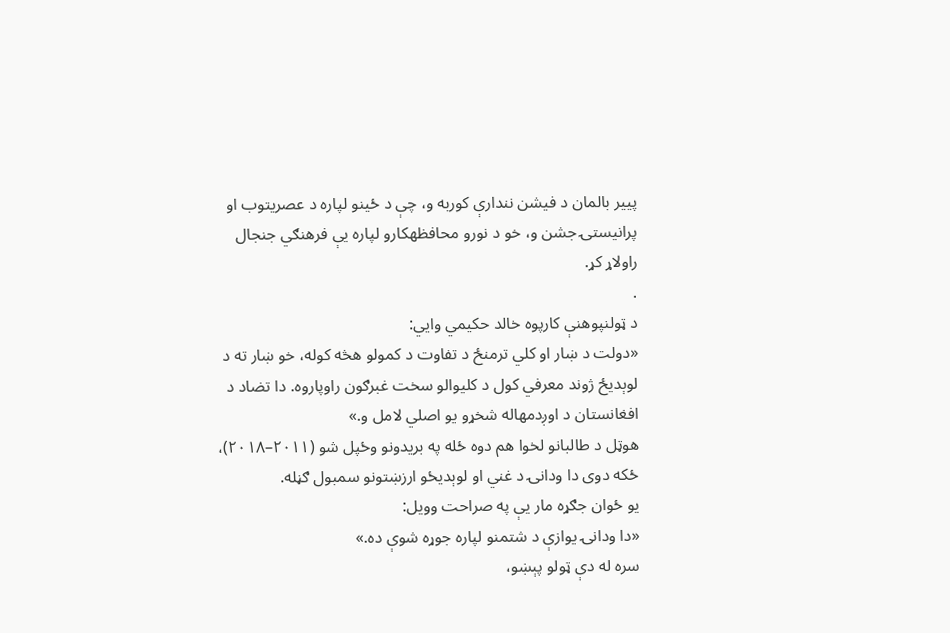پییر بالمان د فیشن نندارې کوربه و، چې د ځینو لپاره د عصریتوب او پرانیستۍ جشن و، خو د نورو محافظهکارو لپاره یې فرهنګي جنجال راولاړ کړ.
.
د ټولنپوهنې کارپوه خالد حکیمي وایي:
«دولت د ښار او کلي ترمنځ د تفاوت د کمولو هڅه کوله، خو ښار ته د لوېدیځ ژوند معرفي کول د کلیوالو سخت غبرګون راوپاروه. دا تضاد د افغانستان د اوږدمهاله شخړو یو اصلي لامل و.»
هوټل د طالبانو لخوا هم دوه ځله په بریدونو وځپل شو (۲۰۱۱–۲۰۱۸)، ځکه دوی دا ودانۍ د غني او لوېدیځو ارزښتونو سمبول ګڼله.
یو ځوان جګړه مار یې په صراحت وویل:
«دا ودانۍ یوازې د شتمنو لپاره جوړه شوې ده.»
سره له دې ټولو پېښو،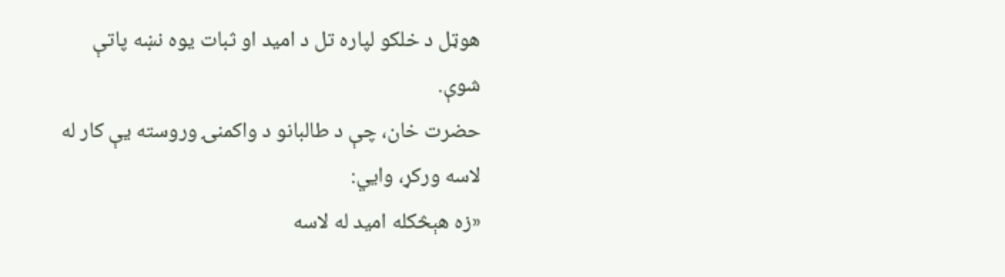هوټل د خلکو لپاره تل د امید او ثبات یوه نښه پاتې شوې.
حضرت خان، چې د طالبانو د واکمنۍ وروسته یې کار له لاسه ورکړ، وایي:
«زه هېڅکله امید له لاسه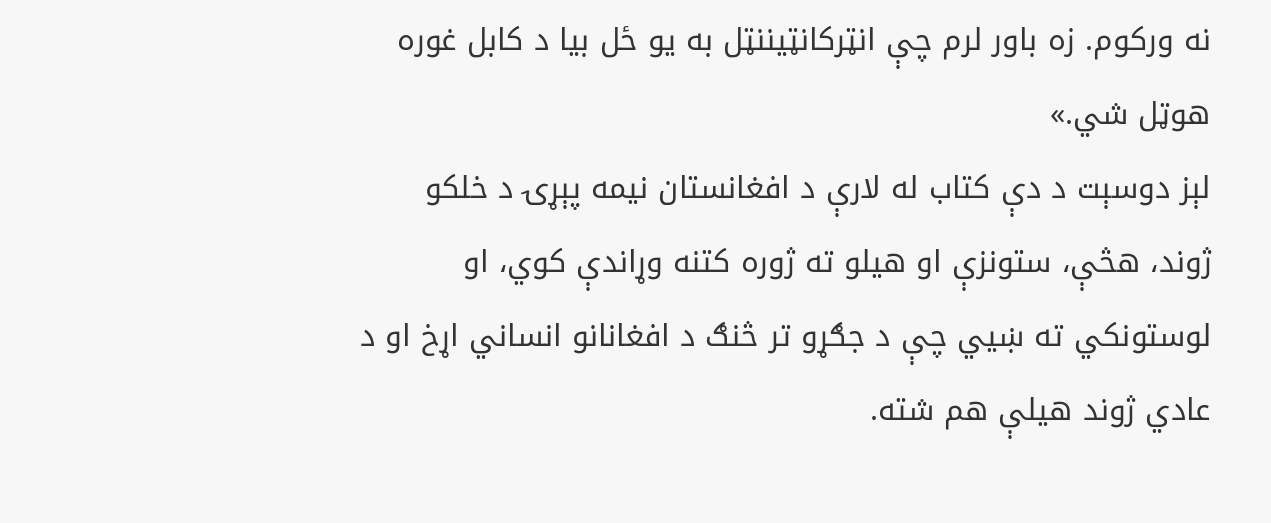نه ورکوم. زه باور لرم چې انټرکانټیننټل به یو ځل بیا د کابل غوره هوټل شي.»
لېز دوسېت د دې کتاب له لارې د افغانستان نیمه پېړۍ د خلکو ژوند، هڅې، ستونزې او هیلو ته ژوره کتنه وړاندې کوي، او لوستونکي ته ښيي چې د جګړو تر څنګ د افغانانو انساني اړخ او د عادي ژوند هیلې هم شته.